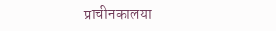प्राचीनकालया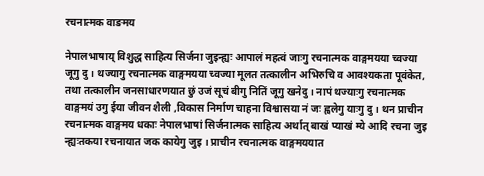रचनात्मक वाङमय

नेपालभाषाय् विशुद्ध साहित्य सिर्जना जुइन्ह्यः आपालं महत्वं जाःगु रचनात्मक वाङ्गमयया च्वज्या जूगु दु । थज्यागु रचनात्मक वाङ्गमयया च्वज्या मूलत तत्कालीन अभिरुचि व आवश्यकता पूवंकेत, तथा तत्कालीन जनसाधारणयात छुं उजं सूचं बीगु नितिं जूगु खनेदु । नापं थज्याःगु रचनात्मक वाङ्गमयं उगु ईया जीवन शैली ,विकास निर्माण चाहना विश्वासया नं जः ह्वलेगु याःगु दु । थन प्राचीन रचनात्मक वाङ्गमय धकाः नेपालभाषां सिर्जनात्मक साहित्य अर्थात् बाखं प्याखं म्ये आदि रचना जुइ न्ह्यःतकया रचनायात जक कायेगु जुइ । प्राचीन रचनात्मक वाङ्गमययात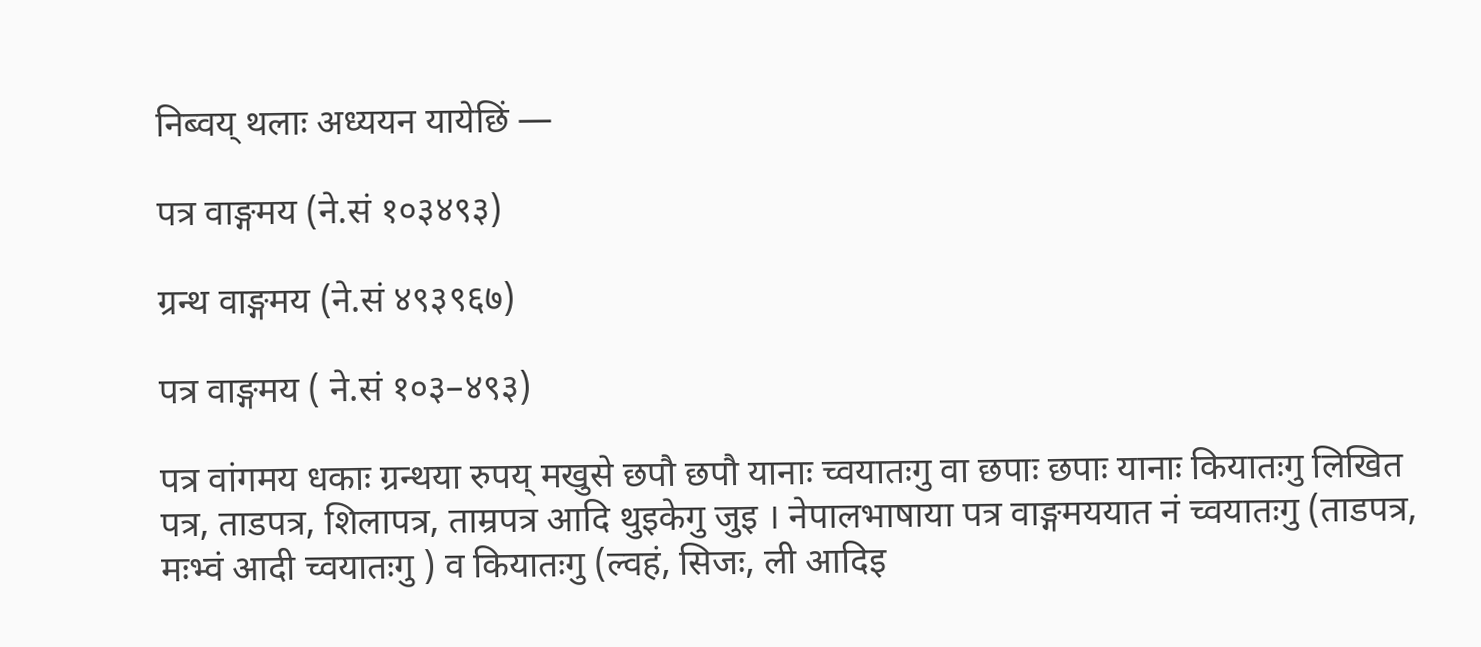निब्वय् थलाः अध्ययन यायेछिं —

पत्र वाङ्गमय (ने.सं १०३४९३)

ग्रन्थ वाङ्गमय (ने.सं ४९३९६७)

पत्र वाङ्गमय ( ने.सं १०३–४९३)

पत्र वांगमय धकाः ग्रन्थया रुपय् मखुसे छपौ छपौ यानाः च्वयातःगु वा छपाः छपाः यानाः कियातःगु लिखित पत्र, ताडपत्र, शिलापत्र, ताम्रपत्र आदि थुइकेगु जुइ । नेपालभाषाया पत्र वाङ्गमययात नं च्वयातःगु (ताडपत्र, मःभ्वं आदी च्वयातःगु ) व कियातःगु (ल्वहं, सिजः, ली आदिइ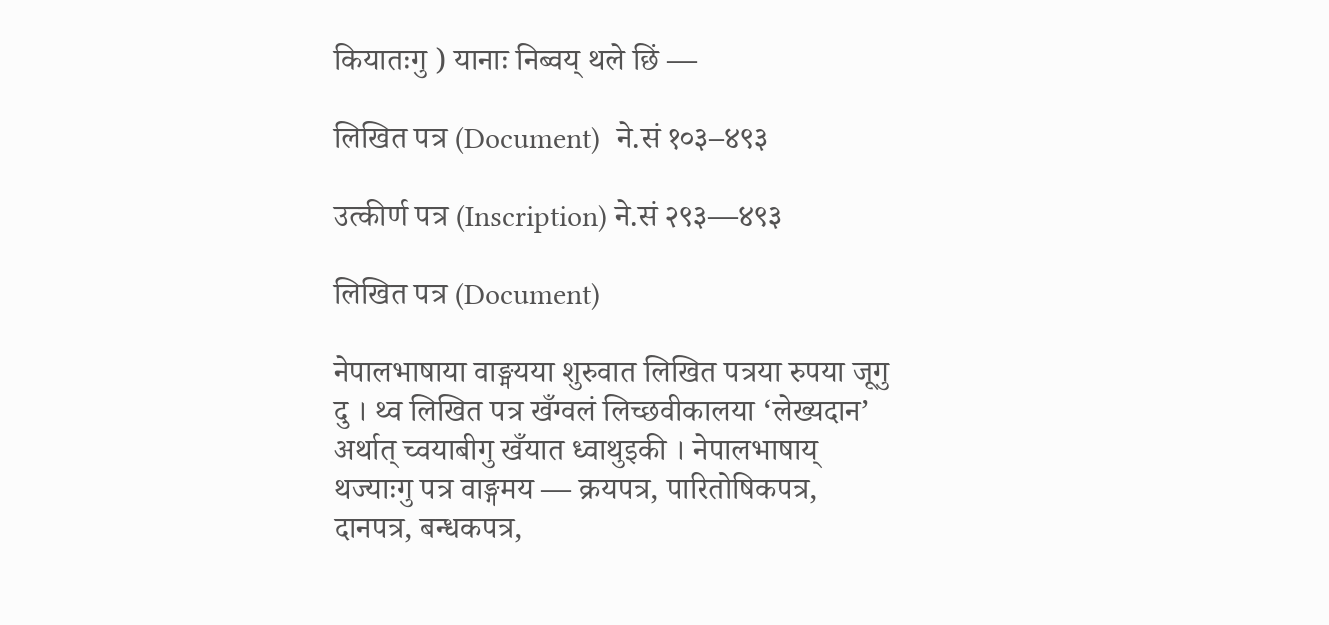कियातःगु ) यानाः निब्वय् थले छिं —

लिखित पत्र (Document)  ने.सं १०३–४९३

उत्कीर्ण पत्र (Inscription) ने.सं २९३—४९३

लिखित पत्र (Document)

नेपालभाषाया वाङ्मयया शुरुवात लिखित पत्रया रुपया जूगु दु । थ्व लिखित पत्र खँग्वलं लिच्छवीकालया ‘लेख्यदान’ अर्थात् च्वयाबीगु खँयात ध्वाथुइकी । नेपालभाषाय् थज्याःगु पत्र वाङ्गमय — क्रयपत्र, पारितोषिकपत्र, दानपत्र, बन्धकपत्र,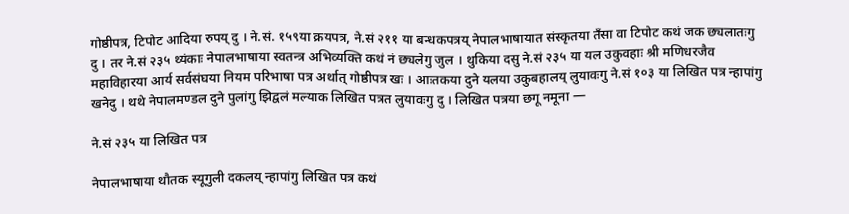गोष्ठीपत्र, टिपोट आदिया रुपय् दु । ने.सं. १५९या क्रयपत्र, ने.सं २११ या बन्धकपत्रय् नेपालभाषायात संस्कृतया तँसा वा टिपोट कथं जक छ्यलातःगु दु । तर ने.सं २३५ थ्यंकाः नेपालभाषाया स्वतन्त्र अभिव्यक्ति कथं नं छ्यलेगु जुल । थुकिया दसु ने.सं २३५ या यल उकुवहाः श्री मणिधरजैव महाविहारया आर्य सर्वसंघया नियम परिभाषा पत्र अर्थात् गोष्ठीपत्र खः । आःतकया दुने यलया उकुबहालय् लुयावःगु ने.सं १०३ या लिखित पत्र न्हापांगु खनेदु । थथे नेपालमण्डल दुने पुलांगु झिद्वलं मल्याक लिखित पत्रत लुयावःगु दु । लिखित पत्रया छगू नमूना —

ने.सं २३५ या लिखित पत्र

नेपालभाषाया थौतक स्यूगुली दकलय् न्हापांगु लिखित पत्र कथं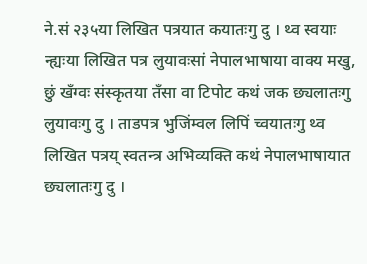ने.सं २३५या लिखित पत्रयात कयातःगु दु । थ्व स्वयाः न्ह्यःया लिखित पत्र लुयावःसां नेपालभाषाया वाक्य मखु, छुं खँग्वः संस्कृतया तँसा वा टिपोट कथं जक छ्यलातःगु लुयावःगु दु । ताडपत्र भुजिंम्वल लिपिं च्वयातःगु थ्व लिखित पत्रय् स्वतन्त्र अभिव्यक्ति कथं नेपालभाषायात छ्यलातःगु दु ।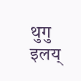थुगु इलय्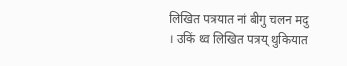लिखित पत्रयात नां बीगु चलन मदु । उकिं थ्व लिखित पत्रय् थुकियात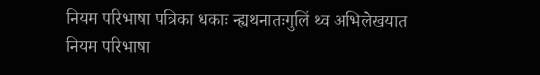नियम परिभाषा पत्रिका धकाः न्ह्यथनातःगुलिं थ्व अभिलेखयात नियम परिभाषा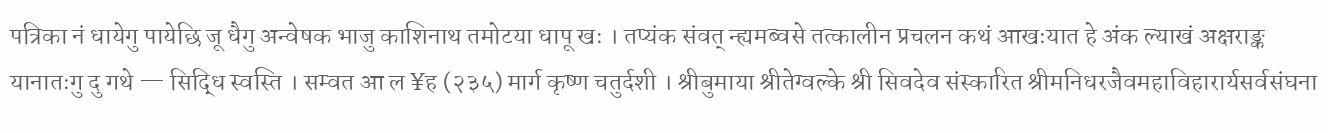पत्रिका नं धायेगु पायेछि जू धैगु अन्वेषक भाजु काशिनाथ तमोटया धापू खः । तप्यंक संवत् न्ह्यमब्वसे तत्कालीन प्रचलन कथं आखःयात हे अंक ल्याखं अक्षराङ्क यानातःगु दु गथे — सिद्धि स्वस्ति । सम्वत आ ल ¥ह (२३५) मार्ग कृष्ण चतुर्दशी । श्रीबुमाया श्रीतेग्वल्के श्री सिवदेव संस्कारित श्रीमनिधरजैवमहाविहारार्यसर्वसंघना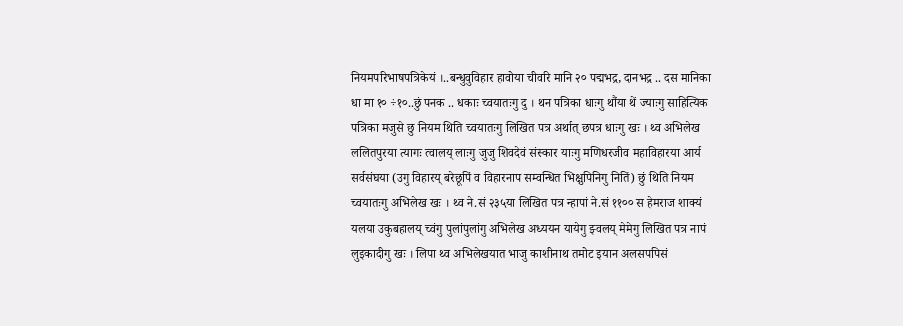नियमपरिभाषपत्रिकेयं ।..बन्धुवुविहार हावोया चीवरि मानि २० पद्मभद्र, दानभद्र .. दस मानिका धा मा १० ÷१०..छुं पनक .. धकाः च्वयातःगु दु । थन पत्रिका धाःगु थौंया थें ज्याःगु साहित्यिक पत्रिका मजुसे छु नियम थिति च्वयातःगु लिखित पत्र अर्थात् छपत्र धाःगु खः । थ्व अभिलेख ललितपुरया त्यागः त्वालय् लाःगु जुजु शिवदेवं संस्कार याःगु मणिधरजीव महाविहारया आर्य सर्वसंघया (उगु विहारय् बरेछूपिं व विहारनाप सम्वन्धित भिक्षुपिनिगु नितिं) छुं थिति नियम च्वयातःगु अभिलेख खः । थ्व ने.सं २३५या लिखित पत्र न्हापां ने.सं ११०० स हेमराज शाक्यं यलया उकुबहालय् च्वंगु पुलांपुलांगु अभिलेख अध्ययन यायेगु झ्वलय् मेमेगु लिखित पत्र नापं लुइकादीगु खः । लिपा थ्व अभिलेखयात भाजु काशीनाथ तमोट इयान अलसपपिसं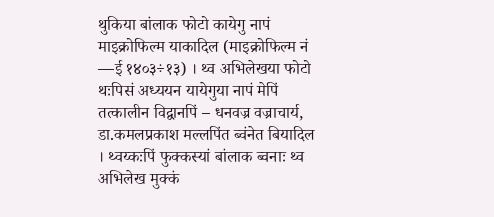थुकिया बांलाक फोटो कायेगु नापं माइक्रोफिल्म याकादिल (माइक्रोफिल्म नं —ई १४०३÷१३) । थ्व अभिलेखया फोटो थःपिसं अध्ययन यायेगुया नापं मेपिं तत्कालीन विद्वानपिं – धनवज्र वज्राचार्य, डा.कमलप्रकाश मल्लपिंत ब्वंनेत बियादिल । थ्वय्कःपिं फुक्कस्यां बांलाक ब्वनाः थ्व अभिलेख मुक्कं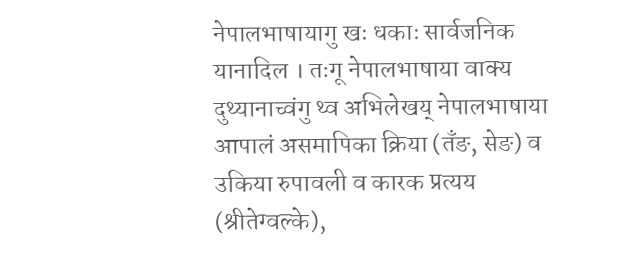नेपालभाषायागु खः धकाः सार्वजनिक यानादिल । तःगू नेपालभाषाया वाक्य दुथ्यानाच्वंगु थ्व अभिलेखय् नेपालभाषाया आपालं असमापिका क्रिया (तँङ, सेङ) व उकिया रुपावली व कारक प्रत्यय (श्रीतेग्वल्के),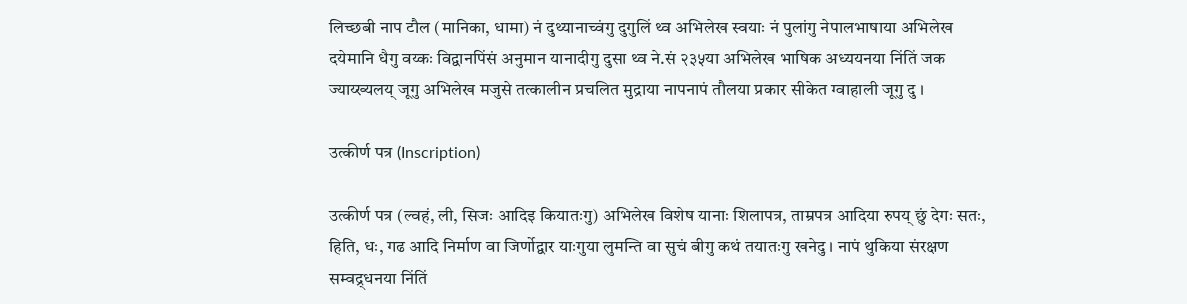लिच्छबी नाप टौल (मानिका, धामा) नं दुथ्यानाच्वंगु दुगुलिं थ्व अभिलेख स्वयाः नं पुलांगु नेपालभाषाया अभिलेख दयेमानि धैगु वय्कः विद्वानपिंसं अनुमान यानादीगु दुसा थ्व ने.सं २३५या अभिलेख भाषिक अध्ययनया निंतिं जक ज्याय्ख्यलय् जूगु अभिलेख मजुसे तत्कालीन प्रचलित मुद्राया नापनापं तौलया प्रकार सीकेत ग्वाहाली जूगु दु ।

उत्कीर्ण पत्र (Inscription)

उत्कीर्ण पत्र (ल्वहं, ली, सिजः आदिइ कियातःगु) अभिलेख विशेष यानाः शिलापत्र, ताम्रपत्र आदिया रुपय् छुं देगः सतः, हिति, धः, गढ आदि निर्माण वा जिर्णोद्वार याःगुया लुमन्ति वा सुचं बीगु कथं तयातःगु खनेदु । नापं थुकिया संरक्षण सम्वद्र्धनया निंतिं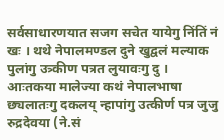सर्वसाधारणयात सजग सचेत यायेगु निंतिं नं खः । थथे नेपालमण्डल दुने खुद्वलं मल्याक पुलांगु उत्र्कीण पत्रत लुयावःगु दु । आःतकया मालेज्या कथं नेपालभाषा छ्यलातःगु दकलय् न्हापांगु उत्कीर्ण पत्र जुजु रुद्रदेवया (ने.सं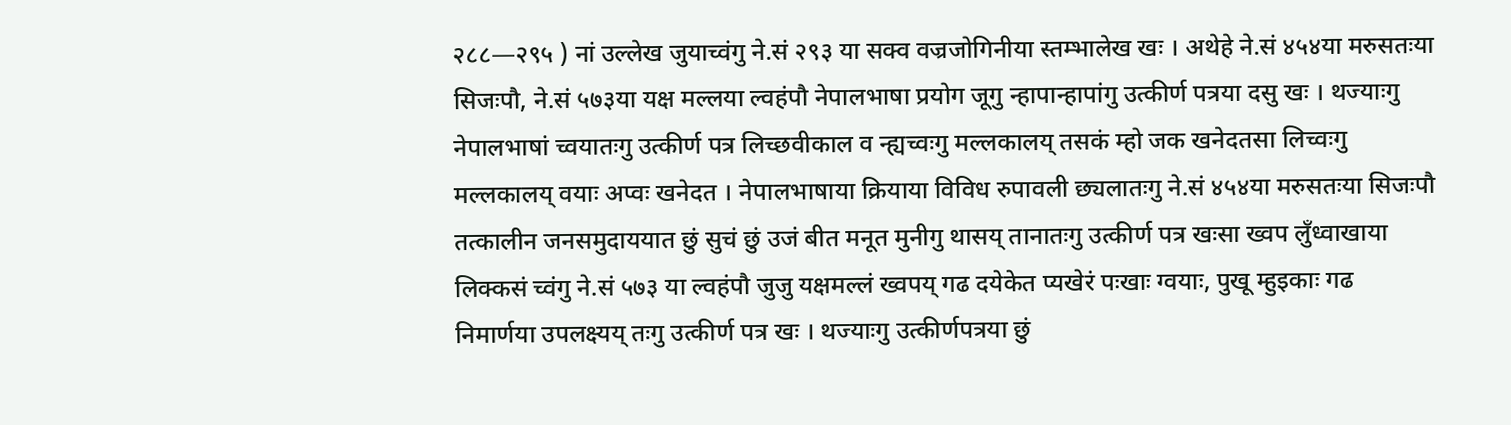२८८—२९५ ) नां उल्लेख जुयाच्वंगु ने.सं २९३ या सक्व वज्रजोगिनीया स्तम्भालेख खः । अथेहे ने.सं ४५४या मरुसतःया सिजःपौ, ने.सं ५७३या यक्ष मल्लया ल्वहंपौ नेपालभाषा प्रयोग जूगु न्हापान्हापांगु उत्कीर्ण पत्रया दसु खः । थज्याःगु नेपालभाषां च्वयातःगु उत्कीर्ण पत्र लिच्छवीकाल व न्ह्यच्वःगु मल्लकालय् तसकं म्हो जक खनेदतसा लिच्वःगु मल्लकालय् वयाः अप्वः खनेदत । नेपालभाषाया क्रियाया विविध रुपावली छ्यलातःगु ने.सं ४५४या मरुसतःया सिजःपौ तत्कालीन जनसमुदाययात छुं सुचं छुं उजं बीत मनूत मुनीगु थासय् तानातःगु उत्कीर्ण पत्र खःसा ख्वप लुँध्वाखाया लिक्कसं च्वंगु ने.सं ५७३ या ल्वहंपौ जुजु यक्षमल्लं ख्वपय् गढ दयेकेत प्यखेरं पःखाः ग्वयाः, पुखू म्हुइकाः गढ निमार्णया उपलक्ष्यय् तःगु उत्कीर्ण पत्र खः । थज्याःगु उत्कीर्णपत्रया छुं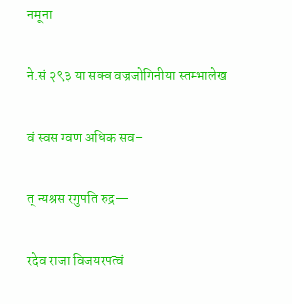नमूना

ने.सं २९३ या सक्व वज्रजोगिनीया स्तम्भालेख

वं स्वस ग्वण अधिक सव–

त् न्यश्रस रगुपति रुद्र—

रदेव राजा विजयरपत्वं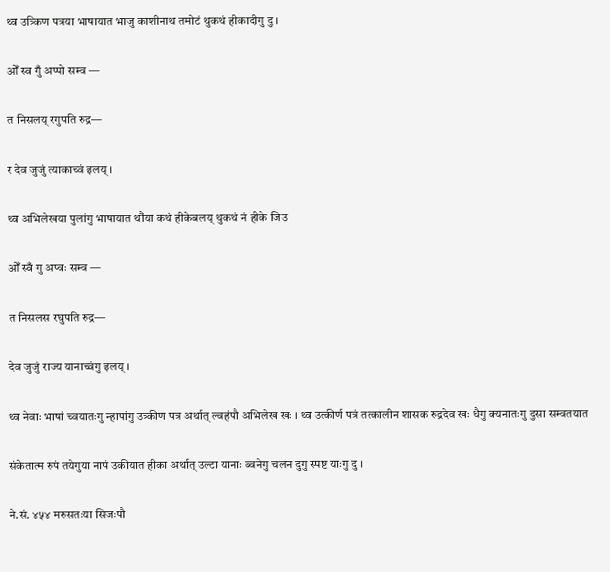थ्व उत्र्किण पत्रया भाषायात भाजु काशीनाथ तमोटं थुकथं हीकादीगु दु ।

ओँ स्व गुँ अप्पो सम्व —

त निसलय् रगुपति रुद्र—

र देव जुजुं त्याकाच्वं इलय् ।

थ्व अभिलेखया पुलांगु भाषायात थौंया कथं हीकेबलय् थुकथं नं हीके जिउ

ओँ स्वँ गु अप्वः सम्व —

त निसलस रघुपति रुद्र—

देव जुजुं राज्य यानाच्वंगु इलय् ।

थ्व नेवाः भाषां च्वयातःगु न्हापांगु उत्र्कीण पत्र अर्थात् ल्वहंपौ अभिलेख खः । थ्व उत्कीर्ण पत्रं तत्कालीन शासक रुद्रदेव खः धैगु क्यनातःगु दुसा सम्वतयात

संकेतात्म रुपं तयेगुया नापं उकीयात हीका अर्थात् उल्टा यानाः ब्वनेगु चलन दुगु स्पष्ट याःगु दु ।

ने.सं. ४५४ मरुसतःया सिजःपौ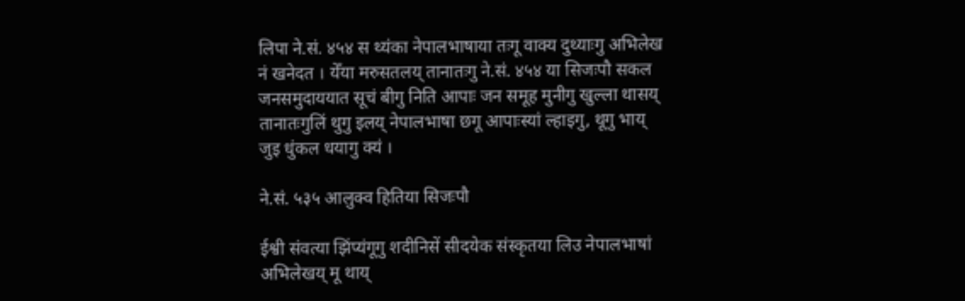लिपा ने.सं. ४५४ स थ्यंका नेपालभाषाया तःगू वाक्य दुथ्याःगु अभिलेख नं खनेदत । येँया मरुसतलय् तानातःगु ने.सं. ४५४ या सिजःपौ सकल जनसमुदाययात सूचं बीगु निति आपाः जन समूह मुनीगु खुल्ला थासय् तानातःगुलिं थुगु इलय् नेपालभाषा छगू आपाःस्यां ल्हाइगु, थूगु भाय् जुइ धुंकल धयागु क्यं ।

ने.सं. ५३५ आलुक्व हितिया सिजःपौ

ईश्वी संवत्या झिंप्यंगूगु शदीनिसें सीदयेक संस्कृतया लिउ नेपालभाषां अभिलेखय् मू थाय्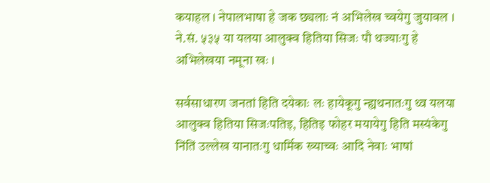कयाहल । नेपालभाषा हे जक छ्यलाः नं अभिलेख च्वयेगु जुयावल । ने.सं. ५३५ या यलया आलुक्व हितिया सिजः पौ थज्याःगु हे अभिलेखया नमूना खः ।

सर्वसाधारण जनतां हिति दयेकाः लः हायेकूगु न्ह्यथनातःगु थ्व यलया आलुक्व हितिया सिजःपतिइ, हितिइ फोहर मयायेगु हिति मस्यंकेगु निंतिं उल्लेख यानातःगु धार्मिक ख्याच्वः आदि नेवाः भाषां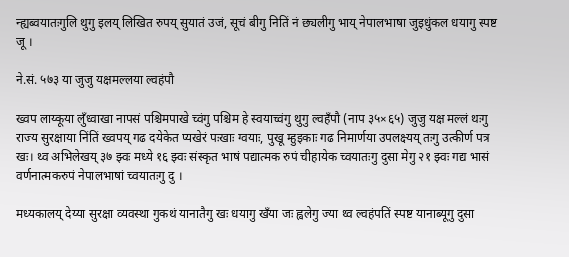न्ह्यब्वयातःगुलि थुगु इलय् लिखित रुपय् सुयातं उजं, सूचं बीगु नितिं नं छ्यलीगु भाय् नेपालभाषा जुइधुंकल धयागु स्पष्ट जू ।

ने.सं. ५७३ या जुजु यक्षमल्लया ल्वहंपौ

ख्वप लाय्कूया लुँध्वाखा नापसं पश्चिमपाखे च्वंगु पश्चिम हे स्वयाच्वंगु थुगु ल्वहँपौ (नाप ३५×६५) जुजु यक्ष मल्लं थःगु राज्य सुरक्षाया निंतिं ख्वपय् गढ दयेकेत प्यखेरं पःखाः ग्वयाः, पुखू म्हुइकाः गढ निमार्णया उपलक्ष्यय् तःगु उत्कीर्ण पत्र खः। थ्व अभिलेखय् ३७ झ्वः मध्ये १६ झ्वः संस्कृत भाषं पद्यात्मक रुपं चीहायेक च्वयातःगु दुसा मेगु २१ झ्वः गद्य भासं वर्णनात्मकरुपं नेपालभाषां च्वयातःगु दु ।

मध्यकालय् देय्या सुरक्षा व्यवस्था गुकथं यानातैगु खः धयागु खँया जः ह्वलेगु ज्या थ्व ल्वहंपतिं स्पष्ट यानाब्यूगु दुसा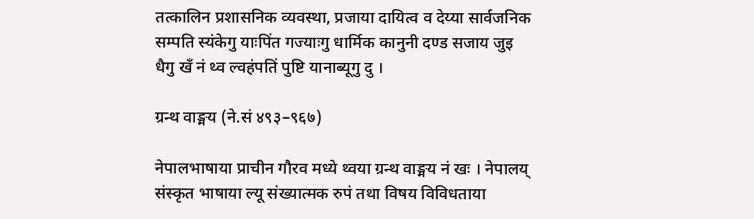तत्कालिन प्रशासनिक व्यवस्था, प्रजाया दायित्व व देय्या सार्वजनिक सम्पति स्यंकेगु याःपिंत गज्याःगु धार्मिक कानुनी दण्ड सजाय जुइ धैगु खँ नं थ्व ल्वहंपतिं पुष्टि यानाब्यूगु दु ।

ग्रन्थ वाङ्मय (ने.सं ४९३–९६७)

नेपालभाषाया प्राचीन गौरव मध्ये थ्वया ग्रन्थ वाङ्मय नं खः । नेपालय् संस्कृत भाषाया ल्यू संख्यात्मक रुपं तथा विषय विविधताया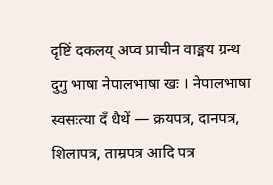दृष्टिं दकलय् अप्व प्राचीन वाङ्मय ग्रन्थ दुगु भाषा नेपालभाषा खः । नेपालभाषा स्वसःत्या दँ धैथें — क्रयपत्र, दानपत्र, शिलापत्र, ताम्रपत्र आदि पत्र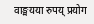वाङ्मयया रुपय् प्रयोग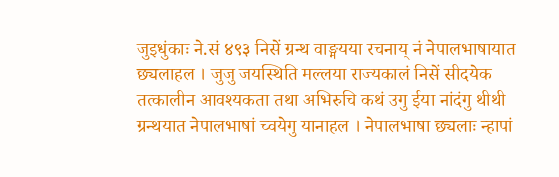जुइधुंकाः ने.सं ४९३ निसें ग्रन्थ वाङ्मयया रचनाय् नं नेपालभाषायात छ्यलाहल । जुजु जयस्थिति मल्लया राज्यकालं निसें सीदयेक तत्कालीन आवश्यकता तथा अभिरुचि कथं उगु ईया नांदंगु थीथी ग्रन्थयात नेपालभाषां च्वयेगु यानाहल । नेपालभाषा छ्यलाः न्हापां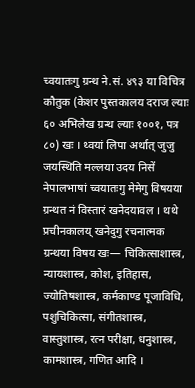च्वयातःगु ग्रन्थ ने.सं. ४९३ या विचित्र कौतुक (केशर पुस्तकालय दराज ल्याः ६० अभिलेख ग्रन्थ ल्याः १००१, पत्र ८०) खः । थ्वयां लिपा अर्थात् जुजु जयस्थिति मल्लया उदय निसें नेपालभाषां च्वयातःगु मेमेगु विषयया ग्रन्थत नं विस्तारं खनेदयावल । थथे प्रचीनकालय् खनेदुगु रचनात्मक ग्रन्थया विषय खः— चिकित्साशास्त्र, न्यायशास्त्र, कोश, इतिहास, ज्योतिषशास्त्र, कर्मकाण्ड पूजाविधि, पशुचिकित्सा, संगीतशास्त्र, वास्तुशास्त्र, रत्न परीक्षा, धनुशास्त्र, कामशास्त्र, गणित आदि ।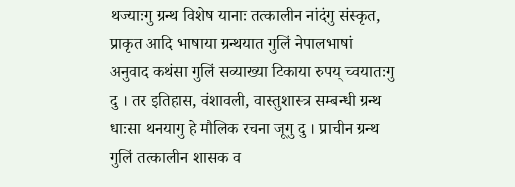थज्याःगु ग्रन्थ विशेष यानाः तत्कालीन नांदंगु संस्कृत, प्राकृत आदि भाषाया ग्रन्थयात गुलिं नेपालभाषां अनुवाद कथंसा गुलिं सव्याख्या टिकाया रुपय् च्वयातःगु दु । तर इतिहास, वंशावली, वास्तुशास्त्र सम्बन्धी ग्रन्थ धाःसा थनयागु हे मौलिक रचना जूगु दु । प्राचीन ग्रन्थ गुलिं तत्कालीन शासक व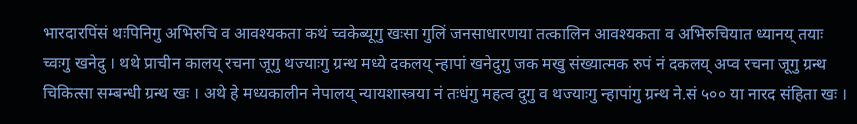भारदारपिंसं थःपिनिगु अभिरुचि व आवश्यकता कथं च्वकेब्यूगु खःसा गुलिं जनसाधारणया तत्कालिन आवश्यकता व अभिरुचियात ध्यानय् तयाः च्वःगु खनेदु । थथे प्राचीन कालय् रचना जूगु थज्याःगु ग्रन्थ मध्ये दकलय् न्हापां खनेदुगु जक मखु संख्यात्मक रुपं नं दकलय् अप्व रचना जूगु ग्रन्थ चिकित्सा सम्बन्धी ग्रन्थ खः । अथे हे मध्यकालीन नेपालय् न्यायशास्त्रया नं तःधंगु महत्व दुगु व थज्याःगु न्हापांगु ग्रन्थ ने.सं ५०० या नारद संहिता खः ।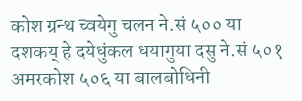कोश ग्रन्थ च्वयेगु चलन ने.सं ५०० या दशकय् हे दयेधुंकल धयागुया दसु ने.सं ५०१ अमरकोश ५०६ या बालबोधिनी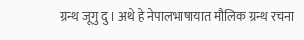ग्रन्थ जूगु दु । अथे हे नेपालभाषायात मौलिक ग्रन्थ रचना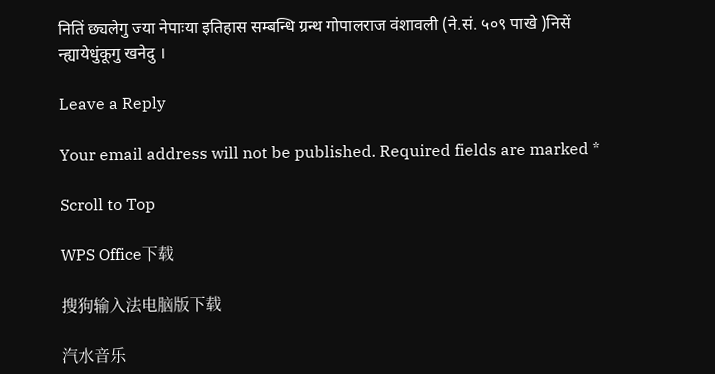नितिं छ्यलेगु ज्या नेपाःया इतिहास सम्बन्धि ग्रन्थ गोपालराज वंशावली (ने.सं. ५०९ पाखे )निसें न्ह्यायेधुंकूगु खनेदु ।

Leave a Reply

Your email address will not be published. Required fields are marked *

Scroll to Top

WPS Office下载

搜狗输入法电脑版下载

汽水音乐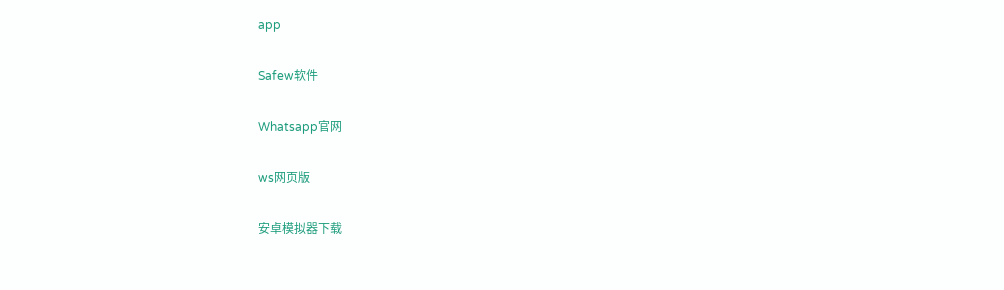app

Safew软件

Whatsapp官网

ws网页版

安卓模拟器下载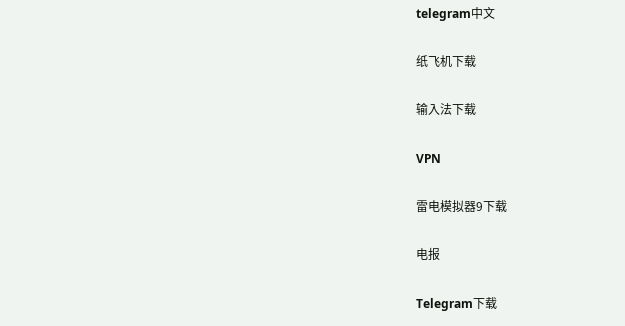telegram中文

纸飞机下载

输入法下载

VPN

雷电模拟器9下载

电报

Telegram下载